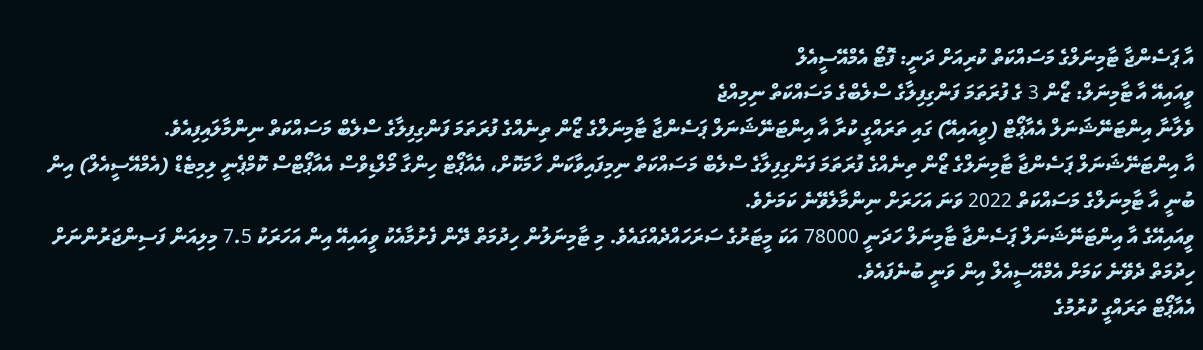އާ ޕަސެންޖާ ޓާމިނަލްގެ މަސައްކަތް ކުރިއަށް ދަނީ: ފޮޓޯ އެމްއޭސީއެލް
ވީއައިއޭ އާ ޓާމިނަލް: ޒޯން 3 ގެ ފުރަތަމަ ފަންގިފިލާގެ ސްލެބްގެ މަސައްކަތް ނިމިއްޖެ
ވެލާނާ އިންޓަނޭޝަނަލް އެއާޕޯޓް (ވީއައިއޭ) ގައި ތަރައްގީ ކުރާ އާ އިންޓަނޭޝަނަލް ޕަސެންޖާ ޓާމިނަލްގެ ޒޯން ތިނެއްގެ ފުރަތަމަ ފަންގިފިލާގެ ސްލެބް މަސައްކަތް ނިންމާލައިފިއެވެ.
އާ އިންޓަނޭޝަނަލް ޕަސެންޖާ ޓާމިނަލްގެ ޒޯން ތިނެއްގެ ފުރަތަމަ ފަންގިފިލާގެ ސްލެބް މަސައްކަތް ނިމިފައިވާކަން ހާމަކޮށް، އެއާޕޯޓް ހިންގާ މޯލްޑިވްސް އެއާޕޯޓްސް ކޮމްޕެނީ ލިމިޓެޑް (އެމްއޭސީއެލް) އިން ބުނީ އާ ޓާމިނަލްގެ މަސައްކަތް 2022 ވަނަ އަހަރަށް ނިންމާލެވޭނެ ކަމަށެވެ.
ވީއައިއޭގެ އާ އިންޓަނޭޝަނަލް ޕަސެންޖާ ޓާމިނަލް ހަދަނީ 78000 އަކަ މީޓަރުގެ ސަރަހައްދެއްގައެވެ. މި ޓާމިނަލުން ހިދުމަތް ދޭން ފެށުމާއެކު ވީއައިއޭ އިން އަހަރަކު 7.5 މިލިއަން ފަސިންޖަރުންނަށް ހިދުމަތް ދެވޭނެ ކަމަށް އެމްއޭސީއެލް އިން ވަނީ ބުނެފައެވެ.
އެއާޕޯޓް ތަރައްގީ ކުރުމުގެ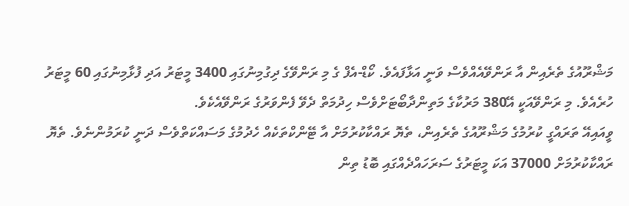މަޝްރޫއުގެ ތެރެއިން އާ ރަންވޭއެއްވެސް ވަނީ އަޅާފައެވެ. ކޯޑް-އެފް ގެ މި ރަންވޭގެ ދިގުމިނުގައި 3400 މީޓަރު އަދި ފުޅާމިނުގައި 60 މީޓަރު ހުރެއެވެ. މި ރަންވޭއަކީ އޭ380 މަރުކާގެ މަތިންދާބޯޓަށްވެސް ހިދުމަތް ދެވޭ ފެންވަރުގެ ރަންވޭއެކެވެ.
ވީއައިއޭ ތަރައްގީ ކުރުމުގެ މަޝްރޫއުގެ ތެރެއިން، ތެޔޮ ރައްކާކުރުމަށް އާ ޓޭންކްތަކެއް ހެދުމުގެ މަސައްކަތްވެސް ދަނީ ކުރަމުންނެވެ. ތެޔޮ ރައްކާކުރުމަށް 37000 އަކަ މީޓަރުގެ ސަރަހައްދެއްގައި ބޮޑު ތިން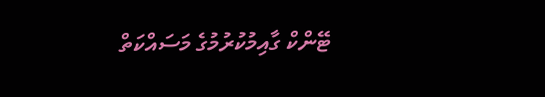ޓޭންކް ގާއިމުކުރުމުގެ މަސައްކަތް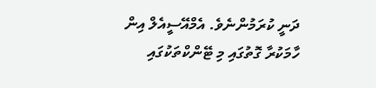ދަނީ ކުރަމުންނެވެ. އެމްއޭސީއެލް އިން ހާމަކުރާ ގޮތުގައި މި ޓޭންކްތަކުގައި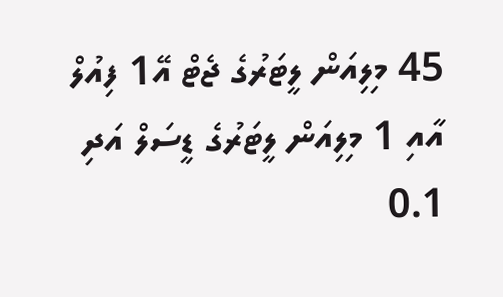45 މިލިއަން ލީޓަރުގެ ޖެޓް އޭ1 ފިއުލް އާއި 1 މިލިއަން ލީޓަރުގެ ޑީސަލް އަދި 0.1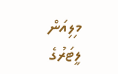މިލިއަން ލީޓަރުގެ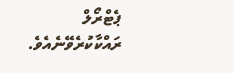ޕެޓްރޯލް ރައްކާކުރެވޭނެއެވެ.